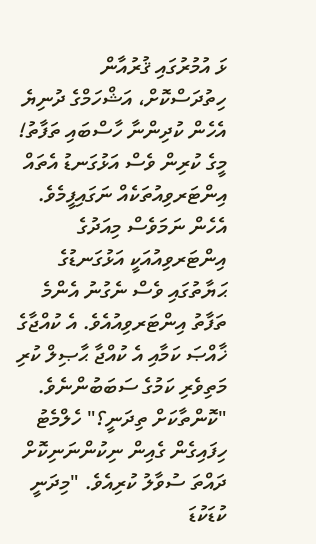ޅަ އުމުރުގައި ޤުރުއާން ހިތުދަސްކޮށް، އަޝްހަމްގެ ދުނިޔެ އެހެން ކުދިންނާ ހާސްބައި ތަފާތު!
މީގެ ކުރިން ވެސް އަޅުގަނޑު އެތައް އިންޓަރވިއުތަކެއް ނަގައިފީމެވެ. އެހެން ނަމަވެސް މިއަދުގެ އިންޓަރވިއުއަކީ އަޅުގަނޑުގެ ޙަޔާތުގައި ވެސް ނެގުނު އެންމެ ތަފާތު އިންޓަރވިއުއެވެ. އެ ކުއްޖާގެ ޚާއްޞަ ކަމާއި އެ ކުއްޖާ ޙާޞިލް ކުރި މަތިވެރި ކަމުގެ ސަބަބުންނެވެ.
"ކޮންތާކަށް ތިދަނީ؟" ހެލްމެޓު ހިފައިގެން ގެއިން ނިކުންނަނިކޮށް ދައްތަ ސުވާލު ކުރިއެވެ. "މިދަނީ ކުޑަކުޑަ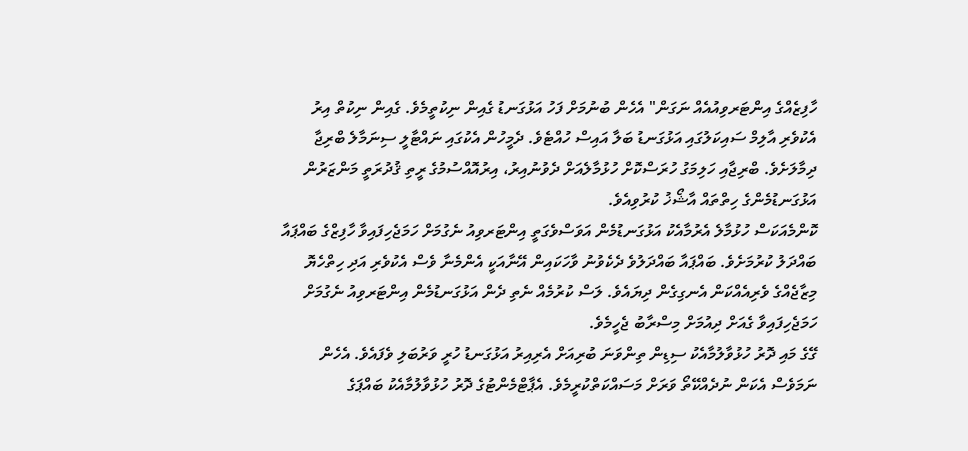ހާފިޒެއްގެ އިންޓަރވިއުއެއް ނަގަން" އެހެން ބުނުމަށް ފަހު އަޅުގަނޑު ގެއިން ނިކުތީމެވެ. ގެއިން ނިކުތް އިރު އެކުވެރި އާލިމް ސައިކަލުގައި އަޅުގަނޑު ބަލާ އައިސް ހުއްޓެވެ. ދެމީހުން އެކުގައި ނައްޓާލީ ސިނަމާލެ ބްރިޖާ ދިމާލަށެވެ. ބްރިޖާއި ހަލިމަގު ހުރަސްކޮށް ހުޅުމާލެއަށް ދެވުނުއިރު، އިރުއޮއްސުމުގެ ރީތި ޤުދުރަތީ މަންޒަރުން އަޅުގަނޑުމެންގެ ހިތްތައް އާޝޯޚު ކުރުވިއެވެ.
ކޮންމެއަކަސް ހުޅުމާލެ އެރުމާއެކު އަޅުގަނޑުމެން އަވަސްވެގަތީ އިންޓަރވިއު ނެގުމަށް ހަމަޖެހިފައިވާ ހާފިޒްގެ ބައްޕައާ ބައްދަލު ކުރުމަށެވެ. ބައްޕައާ ބައްދަލުވެ ދެކެވުނު ވާހަކައިން އޭނާއަކީ އެންމެނާ ވެސް އެކުވެރި އަދި ހިތްހެޔޮ މިޒާޖެއްގެ ވެރިއެއްކަން އެނގިގެން ދިޔައެވެ. ލަސް ކުރުމެއް ނެތި ދެން އަޅުގަނޑުމެން އިންޓަރވިއު ނެގުމަށް ހަމަޖެހިފައިވާ ގެއަށް ދިއުމަށް މިސްރާބު ޖެހީމެވެ.
ގޭގެ މައި ދޮރު ހުޅުވާލުމާއެކު ސިޑިން ތިންވަނަ ބުރިއަށް އެރިއިރު އަޅުގަނޑު ހުރީ ވަރުބަލި ވެފައެވެ. އެހެން ނަމަވެސް އެކަން ނުދެއްކޭތޯ ވަރަށް މަސައްކަތްކުރީމެވެ. އެޕާޓްމެންޓުގެ ދޮރު ހުޅުވާލުމާއެކު ބައްޕަގެ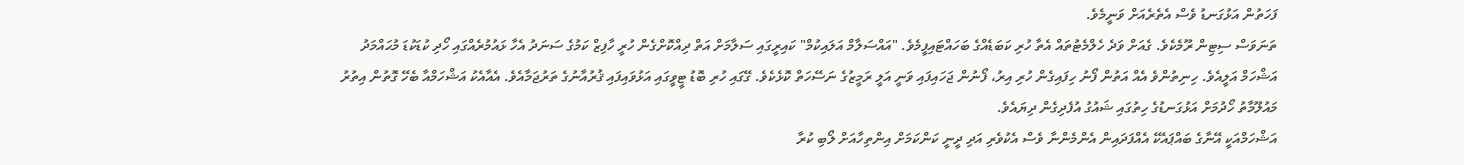ފަހަތުން އަޅުގަނޑު ވެސް އެތެރެއަށް ވަނީމެވެ.
ތަނަވަސް ސިޓިން ރޫމެކެވެ. ގެއަށް ވަދެ ހެލްމެޓުތައް އެތާ ހުރި ކަބަޑެއްގެ ބަހައްޓައިފީމެވެ. "އައްސަލާމް އަލައިކުމް" ކައިރީގައި ސަލާމަށް އަތް ދިއްކޮށްގެން ހުރީ ހާފިޒް ކަމުގެ ސަނަދު އެހާ ޅައުމުރެއްގައި ހޯދި ކުޑަކުޑަ މުޙައްމަދު އަޝްހަމް އަލީއެވެ. ހިނިތުންވެ އެއް އަތުން ފޯނު ހިފައިގެން ހުރި އިރު، ފޯނުން ޖަހައިފައި ވަނީ އަލީ ރަމީޒުގެ ނަސޭހަތް ކޮޅެކެވެ. ގޭގައި ހުރި ބޮޑު ޓީވީގައި އަޅުވައިފައި ޤުރުއާނުގެ ތަރުޖަމާއެވެ. އެއާއެކު އަޝްހަމްއާ ބެހޭ ގޮތުން އިތުރު މައުލޫމާތު ހޯދުމަށް އަޅުގަނޑުގެ ހިތުގައި ޝައުގު އުފެދިގެން ދިޔައެވެ.
އަޝްހަމްއަކީ އޭނާގެ ބައްޕައެކޭ އެއްފަދައިން އެންމެންނާ ވެސް އެކުވެރި އަދި ދީނީ ކަންކަމަށް އިންތިހާއަށް ލޯބި ކުރާ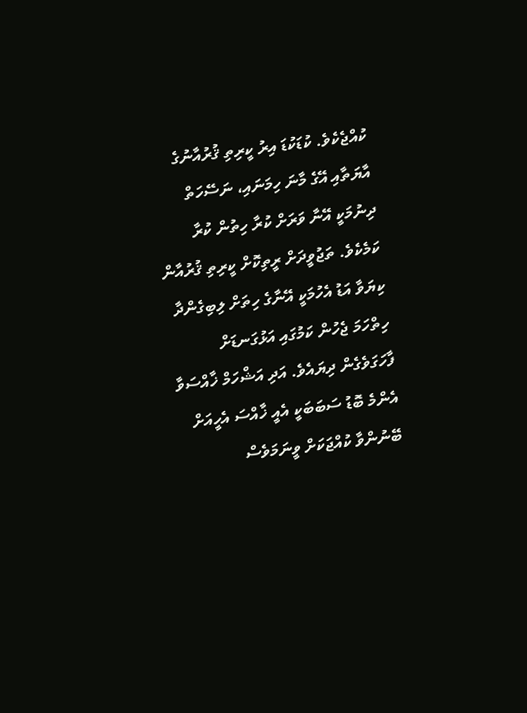ކުއްޖެކެވެ. ކުޑަކުޑަ އިރު ކީރިތި ޤުރުއާނުގެ އާޔަތާއި އޭގެ މާނަ ހިމަނައި، ނަސޭހަތް ދިނުމަކީ އޭނާ ވަރަށް ކުރާ ހިތުން ކުރާ ކަމެކެވެ. ތަޖުވީދަށް ރީތިކޮށް ކީރިތި ޤުރުއާން ކިޔަވާ އަޑު އެހުމަކީ އޭނާގެ ހިތަށް ލިބިގެންދާ ހިތްހަމަ ޖެހުން ކަމުގައި އަޅުގަނޑަށް ފާހަގަވެގެން ދިޔައެވެ. އަދި އަޝްހަމް ޚާއްސަވާ އެންމެ ބޮޑު ސަބަބަކީ އެއީ ޚާއްސަ އެހީއަށް ބޭނުންވާ ކުއްޖަކަށް ވީނަމަވެސް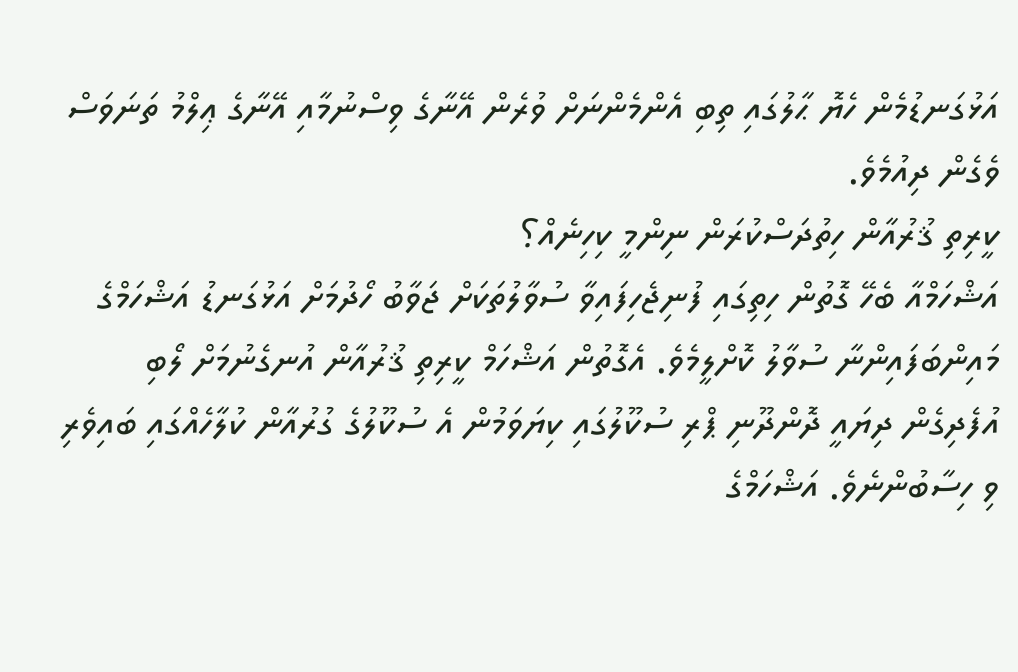އަޅުގަނޑުމެން ހެޔޮ ޙާލުގައި ތިބި އެންމެންނަށް ވުރެން އޭނާގެ ވިސްނުމާއި އޭނާގެ ޢިލްމު ތަނަވަސް ވެގެން ދިއުމެވެ.
ކީރިތި ޤުރުއާން ހިތުދަސްކުރަން ނިންމީ ކިހިނެއް؟
އަޝްހަމްއާ ބެހޭ ގޮތުން ހިތިގައި ފުނިޖެހިފައިވާ ސުވާލުތަކަށް ޖަވާބު ހޯދުމަށް އަޅުގަނޑު އަޝްހަމްގެ މައިންބަފައިންނާ ސުވާލު ކޮށްލީމެވެ. އެގޮތުން އަޝްހަމް ކީރިތި ޤުރުއާން އުނގެނުމަށް ލޯބި އުފެދިގެން ދިޔައީ ދޮންދޫނި ޕްރި ސުކޫލުގައި ކިޔަވަމުން އެ ސުކޫލުގެ ގުރުއާން ކުލާހެއްގައި ބައިވެރި ވި ހިސާބުންނެވެ. އަޝްހަމްގެ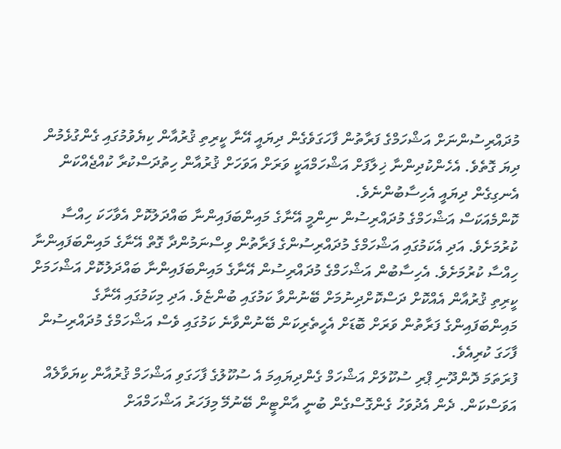މުދައްރިސުންނަށް އަޝްހަމްގެ ފަރާތުން ފާހަގަވެގެން ދިޔައީ އޭނާ ކީރިތި ޤުރުއާން ކިޔެވުމުގައި ގެންގުޅެމުން ދިޔަ ގޮތެވެ. އެހެންކުދިންނާ ޚިލާފަށް އަޝްހަމްއަކީ ވަރަށް އަވަހަށް ޤުރުއާން ހިތުދަސްކުރާ ކުއްޖެއްކަން އެނގިގެން ދިޔައީ އެހިސާބުންނެވެ.
ކޮންމެއަކަސް އަޝްހަމްގެ މުދައްރިސުން ނިންމީ އޭނާގެ މައިންބަފައިންނާ ބައްދަލުކޮށް އެވާހަކަ ހިއްސާ ކުރުމަށެވެ. އަދި އެކަމުގައި އަޝްހަމްގެ މުދައްރިސުންގެ ފަރާތުން ވިސްނަމުންދާ ގޮތް އޭނާގެ މައިންބަފައިންނާ ހިއްސާ ކުރުމަށެވެ. އެހިސާބުން އަޝްހަމްގެ މުދައްރިސުން އޭނާގެ މައިންބަފައިންނާ ބައްދަލުކޮށް އަޝްހަމަށް ކީރިތި ޤުރުއާން އެއްކޮށް ދަސްކޮށްދިނުމަށް ބޭނުންވާ ކަމުގައި ބުންޏެވެ. އަދި މިކަމުގައި އޭނާގެ މައިންބަފައިންގެ ފަރާތުން ވަރަށް ބޮޑަށް އެހީތެރިކަން ބޭނުންވާނެ ކަމުގައި ވެސް އަޝްހަމްގެ މުދައްރިސުން ފާހަގަ ކުރިއެވެ.
ފުރަތަމަ ދޮންދޫނި ޕްރި ސުކޫލަށް އަޝްހަމް ގެންދިޔައިމަ އެ ސުކޫލުގެ ފާހަގަވި އަޝްހަމް ޤުރުއާން ކިޔަވާލެއް އަވަސްކަން. ދެން އެދުވަހު ގެންގޮސްގެން ބުނީ އާންޓީން ބޭނުމޭ މިފަހަރު އަޝްހަމްއަށް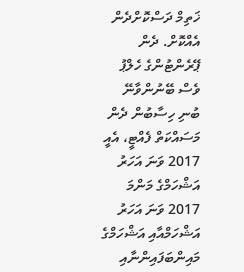ޚަތިމް ދަސްކޮށްދެން އެއްކޮށް. ދެން ޕޭރެންޓުންގެ ހެލްޕު ވެސް ބޭނުންވާނޭ ބުނި ހިސާބުން ދެން މަސައްކަތް ފެއްޓީ، އެއީ 2017 ވަނަ އަހަރު
އަޝްހަމްގެ މަންމަ
2017 ވަނަ އަހަރު އަޝްހަމްއާއި އަޝްހަމްގެ މައިންބަފައިންނާއި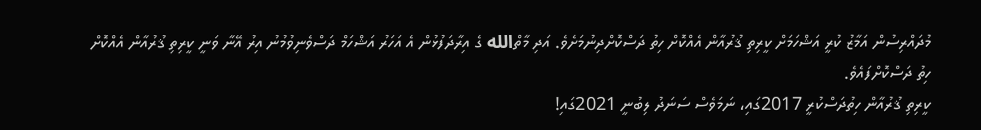މުދައްރިސުން އަމާޒު ކުރީ އަޝްހަމަށް ކީރިތި ޤުރުއާން އެއްކޮށް ހިތު ދަސްކޮށްދިނުމަށެވެ. އަދި މާތްالله ގެ އިރާދަފުޅުން އެ އަހަރު އަޝްހަމް ދަސްވެނިވުމުނު އިރު އޭނާ ވަނީ ކީރިތި ޤުރުއާން އެއްކޮށް ހިތު ދަސްކޮށްފައެވެ.
ކީރިތި ޤުރުއާން ހިތުދަސްކުރީ 2017ގައި، ނަމަވެސް ސަނަދު ލިބުނީ 2021ގައި!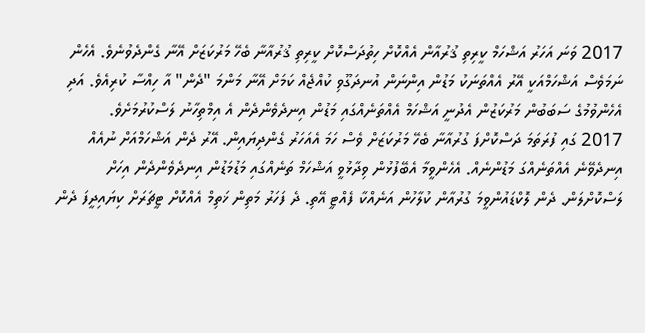2017 ވަނަ އަހަރު އަޝްހަމް ކީރިތި ޤުރުއާން އެއްކޮށް ހިތުދަސްކޮށް ކީރިތި ޤުރުއާނާ ބެހޭ މަރުކަޒަށް އޭނާ ގެންދެވުނެވެ. އެހެން ނަމަވެސް އަޝްހަމްއަކީ އޭރު އެއްތަނަކު މަޑުން އިންނަން އުނދަގޫވި ކުއްޖެއް ކަމަށް އޭނާ މަންމަ "ދެން" އާ ހިއްސާ ކުރިއެވެ. އަދި އެހެންވުމުގެ ސަބަބުން މަރުކަޒުން އެދުނީ އަޝްހަމް އެއްތަނެއްގައި މަޑުން އިނދެވެންދެން އެ އިމްތިހާނު ލަސްކުރުމަށެވެ.
2017 ގައި ފުރަތަމަ ދަސްކޮށްފަ ގުރުއާނާ ބެހޭ މަރުކަޒަށް ވެސް ހަމަ އެއަހަރު ގެންދިޔައިން. އޭރު ދެން އަޝްހަމްއަށް ނުއެއް އިނދެވޭނެ އެއްތަނެއްގަ މަޑުންނެއް. އެހެންވީމާ އެބޭފުޅުން ވިދާޅުވީ އަޝްހަމް ތަނެއްގައި މަޑުމަޑުން އިނދެވެންދެން އިހަށް ލަސްކޮށްލަން. ދެން ލޮކްޑައުންވީމަ ގުރުއާން ކުލާހުން އަނެއްކާ ފެއްޓީ އޭތި. ދެ ފަހަރު މަތިން ޚަތިމް އެއްކޮށް ޓީޗަރަށް ކިޔައިދީފަ ދެން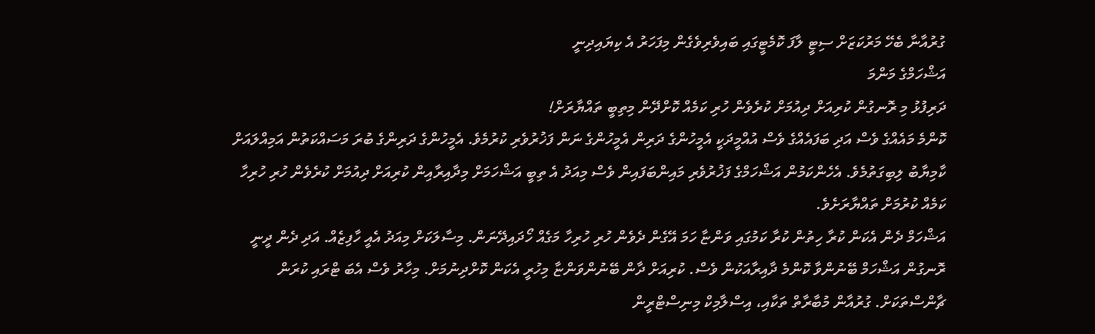ގުރުއާނާ ބެހޭ މަރުކަޒަށް ސިޓީ ލާފަ ކޮމެޓީގައި ބައިވެރިވެގެން މިފަހަރު އެ ކިޔައިދިނީ
އަޝްހަމްގެ މަންމަ
ދަރިފުޅު މި ރޮނގުން ކުރިއަށް ދިއުމަށް ކުރެވެން ހުރި ކަމެއް ކޮށްދޭން މިތިބީ ތައްޔާރަށް!
ކޮންމެ މައެއްގެ ވެސް އަދި ބަފައެއްގެ ވެސް އުއްމީދަކީ އެމީހުންގެ ދަރިން އެމީހުންގެ ނަން ފަޚުރުވެރި ކުރުމެވެ. އެމީހުންގެ ދަރިންގެ ބުރަ މަސައްކަތުން އަމިއްލައަށް ކާމިޔާބު ލިބިގަތުމެވެ. އެހެންކަމުން އަޝްހަމްގެ ފަޚުރުވެރި މައިންބަފައިން ވެސް މިއަދު އެ ތިބީ އަޝްހަމަށް މިދާއިރާއިން ކުރިއަށް ދިއުމަށް ކުރެވެން ހުރި ހުރިހާ ކަމެއް ކުރުމަށް ތައްޔާރަށެވެ.
އަޝްހަމް ދެން އެކަން ކުރާ ހިތުން ކުރާ ކަމުގައި ވަންޏާ ހަމަ އޭގެން ދެވެން ހުރި ހުރިހާ މަގެއް ހޯދައިދޭނަން. މިސާލަކަށް މިއަދު އެއީ ހާފިޒެއް. އަދި ދެން ދީނީ ރޮނގުން އަޝްހަމް ބޭނުންވާ ކޮންމެ ދާއިރާއަކުން ވެސް. ކުރިއަށް ދާން ބޭނުންވަންޏާ މިހުރީ އެކަން ކޮށްދިނުމަށް. މިހާރު ވެސް އެބަ ޓްރައި ކުރަން ޗާންސްތަކަށް. ގުރުއާން މުބާރާތް ތަކާއި، އިސްލާމިކް މިނިސްޓްރީން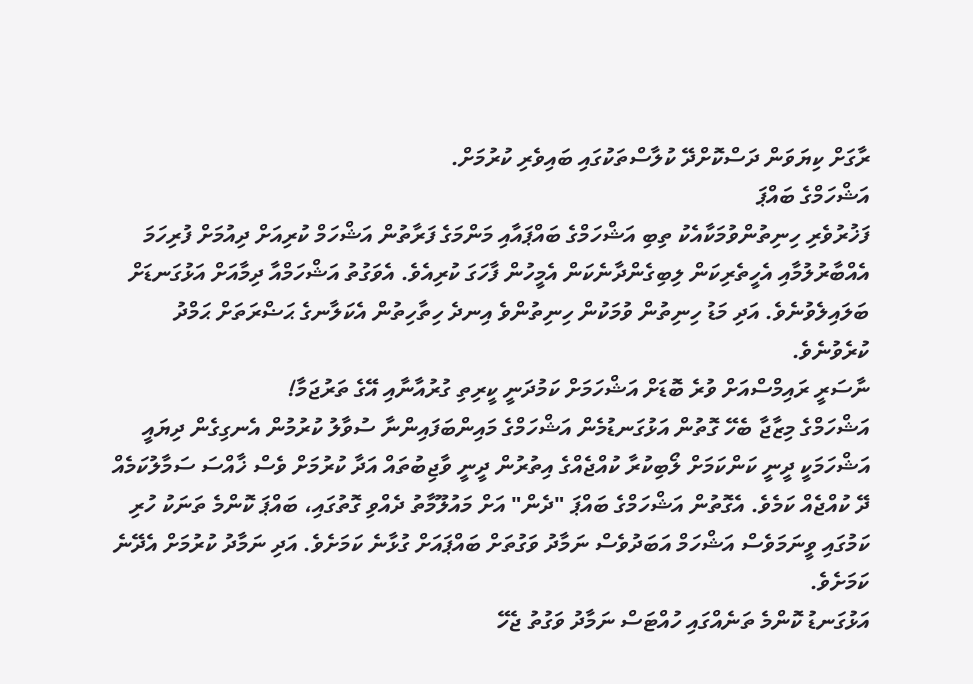ރާގަށް ކިޔަވަން ދަސްކޮށްދޭ ކުލާސްތަކުގައި ބައިވެރި ކުރުމަށް.
އަޝްހަމްގެ ބައްޕަ
ފަޚުރުވެރި ހިނިތުންވުމަކާއެކު ތިބި އަޝްހަމްގެ ބައްޕައާއި މަންމަގެ ފަރާތުން އަޝްހަމް ކުރިއަށް ދިއުމަށް ފުރިހަމަ އެއްބާރުލުމާއި އެހީތެރިކަން ލިބިގެންދާނެކަން އެމީހުން ފާހަގަ ކުރިއެވެ. އެވަގުތު އަޝްހަމްއާ ދިމާއަށް އަޅުގަނޑަށް ބަލައިލެވުނެވެ. އަދި މަޑު ހިނިތުން ވުމަކުން ހިނިތުންވެ އިނދެ ހިތާހިތުން އެކަލާނގެ ޙަޟްރަތަށް ޙަމްދު ކުރެވުނެވެ.
ނާސަރީ ރައިމްސްއަށް ވުރެ ބޮޑަށް އަޝްހަމަށް ކަމުދަނީ ކީރިތި ގުރުއާނާއި އޭގެ ތަރުޖަމާ!
އަޝްހަމްގެ މިޒާޖާ ބެހޭ ގޮތުން އަޅުގަނޑުމެން އަޝްހަމްގެ މައިންބަފައިންނާ ސުވާލު ކުރުމުން އެނގިގެން ދިޔައީ އަޝްހަމަކީ ދީނީ ކަންކަމަށް ލޯބިކުރާ ކުއްޖެއްގެ އިތުރުން ދީނީ ވާޖިބުތައް އަދާ ކުރުމަށް ވެސް ޚާއްސަ ސަމާލުކަމެއް ދޭ ކުއްޖެއް ކަމެވެ. އެގޮތުން އަޝްހަމްގެ ބައްޕަ "ދެން" އަށް މައުލޫމާތު ދެއްވި ގޮތުގައި، ބައްޕަ ކޮންމެ ތަނަކު ހުރި ކަމުގައި ވީނަމަވެސް އަޝްހަމް އަބަދުވެސް ނަމާދު ވަގުތަށް ބައްޕައަށް ގުޅާނެ ކަމަށެވެ. އަދި ނަމާދު ކުރުމަށް އެދޭނެ ކަމަށެވެ.
އަޅުގަނޑު ކޮންމެ ތަނެއްގައި ހުއްޓަސް ނަމާދު ވަގުތު ޖެހޭ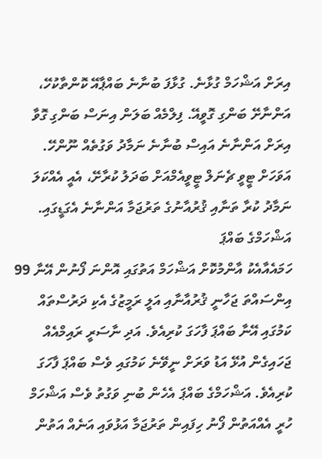އިރަށް އަޝްހަމް ގުޅާނެ. ގުޅާފަ ބުނާނެ ބައްޕާއޭ ކޮންތާކުހޭ، އަންނާށޭ ބަންގި ގޮވީއޭ. ފިލްމެއް ބަލަން އިނަސް ބަންގި ގޮވާ އިރަށް އަންނާނެ އައިސް ބުނާނެ ނަމާދު ވަގުތެއް ނޫންހޭ. އަވަހަށް ޓީވީ ޗެނަލް ޓީވީއެމްއަށް ބަދަލު ކުރާށޭ، އެއީ އެއްކަލަ ނަމާދު ކުރާ ތަނާއި ޤުރުއާނުގެ ތަރުޖަމާ އަންނާނެ އެގަޑީގައި.
އަޝްހަމްގެ ބައްޕަ
ހަމައެއާއެކު އާންމުކޮށް އަޝްހަމް އަތުގައި އޮންނަ ފޯނުން އޭނާ 99 އިންސައްތަ ޖަހާނީ ޤުރުއާނާއި އަލީ ރަމީޒުގެ އެކި ދަރުސްތައް ކަމުގައި އޭނާ ބައްޕަ ފާހަގަ ކުރިއެވެ. އަދި ނާސަރީ ރައިމްއެއް ޖަހައިގެން އުޅޭ އަޑު ވަރަށް ނީވޭނެ ކަމުގައި ވެސް ބައްޕަ ފާހަގަ ކުރިއެވެ. އަޝްހަމްގެ ބައްޕަ އެހެން ބުނި ވަގުތު ވެސް އަޝްހަމް ހުރީ އެއްއަތުން ފޯނު ހިފައިން ތަރުޖަމާ އަޅުވައި އަނެއް އަތުން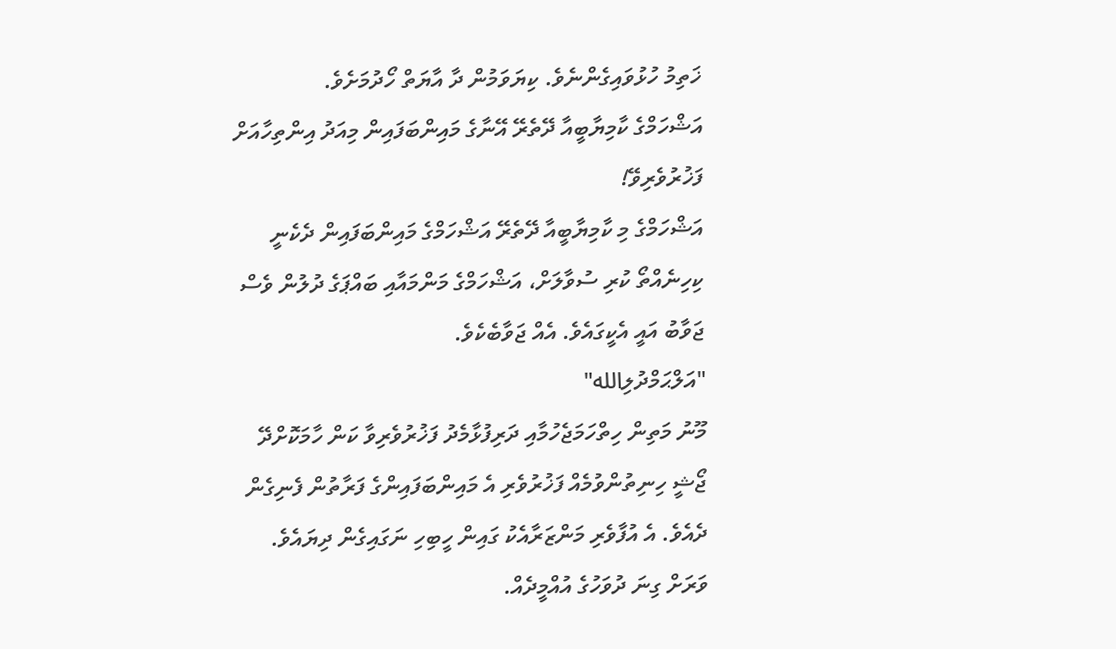ޚަތިމު ހުޅުވައިގެންނެވެ. ކިޔަވަމުން ދާ އާޔަތް ހޯދުމަށެވެ.
އަޝްހަމްގެ ކާމިޔާބީއާ ދޭތެރޭ އޭނާގެ މައިންބަފައިން މިއަދު އިންތިހާއަށް ފަޚުރުވެރިވޭ!
އަޝްހަމްގެ މި ކާމިޔާބީއާ ދޭތެރޭ އަޝްހަމްގެ މައިންބަފައިން ދެކެނީ ކިހިނެއްތޯ ކުރި ސުވާލަށް، އަޝްހަމްގެ މަންމައާއި ބައްޕަގެ ދުލުން ވެސް ޖަވާބު އައީ އެކީގައެވެ. އެއް ޖަވާބެކެވެ.
"އަލްޙަމްދުލިالله"
މޫނު މަތިން ހިތްހަމަޖެހުމާއި ދަރިފުޅާމެދު ފަޚުރުވެރިވާ ކަން ހާމަކޮށްދޭ ޖޯޝީ ހިނިތުންވުމެއް ފަޚުރުވެރި އެ މައިންބަފައިންގެ ފަރާތުން ފެނިގެން ދެއެވެ. އެ އުފާވެރި މަންޒަރާއެކު ގައިން ހީބިހި ނަގައިގެން ދިޔައެވެ.
ވަރަށް ގިނަ ދުވަހުގެ އުއްމީދެއް.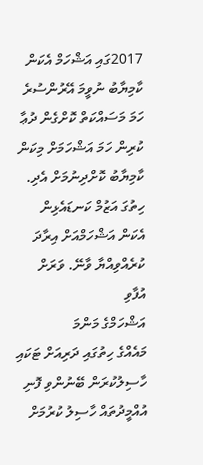2017ގައި އަޝްހަމް އެކަން ކާމިޔާބު ނުވީމަ އޭރުންސުރެ ހަމަ މަސައްކަތް ކޮށްގެން ދުޢާ ކުރިން ހަމަ އަޝްހަމަށް މިކަން ކާމިޔާބު ކޮށްދިނުމަށް އެދި. ހިތުގަ އަޒުމް ކަނޑައެޅިން އެކަން އަޝްހަމްއަށް އިރާދަ ކުރެއްވިއްޔާ ވާނޭ. ވަރަށް އުފާވި
އަޝްހަމްގެ މަންމަ
މައެއްގެ ހިތުގައި ދަރިއަށް ޓަކައި ހާސިލުކުރަން ބޭނުންވި ފޮނި އުއްމީދުތައް ހާސިލު ކުރުމަށް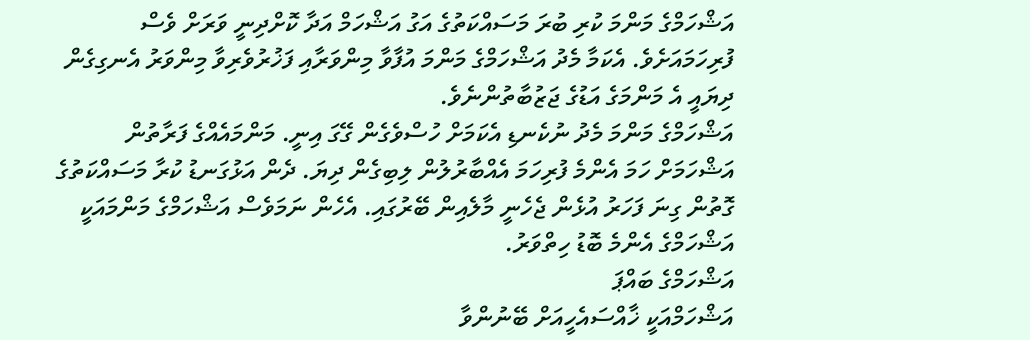އަޝްހަމްގެ މަންމަ ކުރި ބުރަ މަސައްކަތުގެ އަގު އަޝްހަމް އަދާ ކޮށްދިނީ ވަރަށް ވެސް ފުރިހަމައަށެވެ. އެކަމާ މެދު އަޝްހަމްގެ މަންމަ އުފާވާ މިންވަރާއި ފަޚުރުވެރިވާ މިންވަރު އެނގިގެން ދިޔައީ އެ މަންމަގެ އަޑުގެ ޖަޒުބާތުންނެވެ.
އަޝްހަމްގެ މަންމަ މެދު ނުކެނޑި އެކަމަށް ހުސްވެގެން ގޭގަ އިނީ. މަންމައެއްގެ ފަރާތުން އަޝްހަމަށް ހަމަ އެންމެ ފުރިހަމަ އެއްބާރުލުން ލިބިގެން ދިޔަ. ދެން އަޅުގަނޑު ކުރާ މަސައްކަތުގެ ގޮތުން ގިނަ ފަހަރު އުޅެން ޖެހެނީ މާލެއިން ބޭރުގައި. އެހެން ނަމަވެސް އަޝްހަމްގެ މަންމައަކީ އަޝްހަމްގެ އެންމެ ބޮޑު ހިތްވަރު.
އަޝްހަމްގެ ބައްޕަ
އަޝްހަމްއަކީ ޚާއްސައެހީއަށް ބޭނުންވާ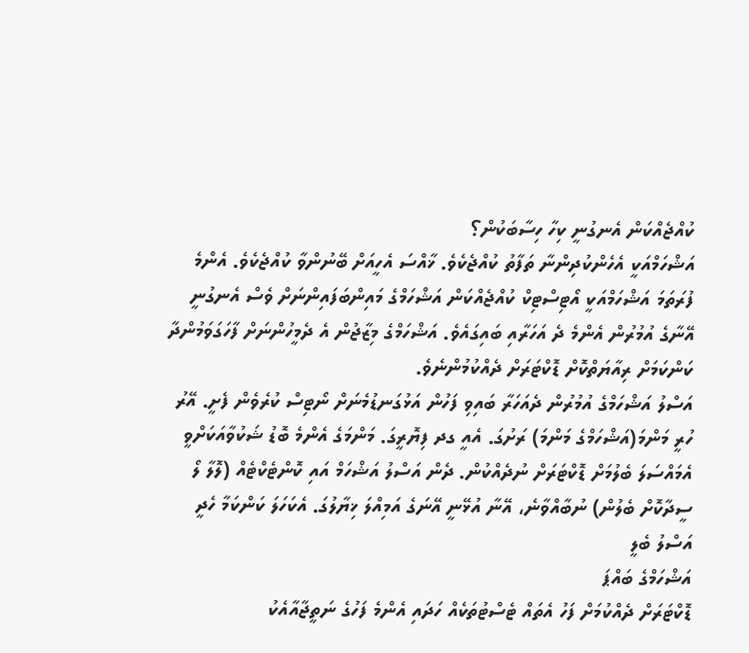ކުއްޖެއްކަން އެނގުނީ ކިހާ ހިސާބަކުން؟
އަޝްހަމްއަކީ އެހެންކުދިންނާ ތަފާތު ކުއްޖެކެވެ. ޚާއްސަ އެހީއަށް ބޭނުންވާ ކުއްޖެކެވެ. އެންމެ ފުރަތަމަ އަޝްހަމްއަކީ އޯޓިސްޓިކް ކުއްޖެއްކަން އަޝްހަމްގެ މައިންބަފައިންނަށް ވެސް އެނގުނީ އޭނާގެ އުމުރުން އެންމެ ދެ އަހަރާއި ބައިގައެވެ. އަޝްހަމްގެ މިޒާޖުން އެ ދެމީހުންނަށް ފާހަގަވަމުންދާ ކަންކަމަށް ރިއާޔަތްކޮށް ޑޮކްޓަރަށް ދެއްކުމުންނެވެ.
އަސްލު އަޝްހަމްގެ އުމުރުން ދެއަހަރާ ބައިވި ފަހުން އަޅުގަނޑުމެނަށް ނޯޓިސް ކުރެވެން ފެށީ. އޭރު ހުރީ މަންމަ(އަޝްހަމްގެ މަންމަ) ރަށުގަ. އެއީ ގދ ފިޔޮރީގަ. މަންމަގެ އެންމެ ބޮޑު ޝަކުވާއަކަށްވީ އެމައްސަލަ ބެލުމަށް ޑޮކްޓަރަށް ނުދެއްކުން. ދެން އަސްލު އަޝްހަމް އައި ކޮންޓެކްޓެއް (ލޮލާ ލޯ ސީދާކޮށް ބެލުން) ނުބާއްވާނެ، އޭނާ އުޅޭނީ އޭނަގެ އަމިއްލަ ޚިޔާލުގަ. އެކަހަލަ ކަންކަމާ ހެދީ އަސްލު ބެލީ
އަޝްހަމްގެ ބައްޕަ
ޑޮކްޓަރަށް ދެއްކުމަށް ފަހު އެތައް ޓެސްޓުތަކެއް ހަދައި އެންމެ ފަހުގެ ނަތީޖާއާއެކު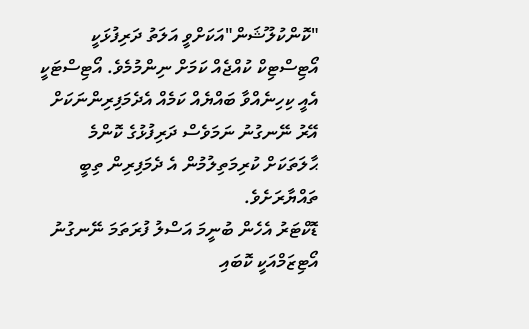"ކޮންކުލޫޝަން"އަކަށްވީ އަލަތު ދަރިފުޅަކީ އޯޓިސްޓިކް ކުއްޖެއް ކަމަށް ނިންމުމެވެ. އޯޓިސްޓަކީ އެއީ ކިހިނެއްވާ ބައްޔެއް ކަމެއް އެދެމަފިރިންނަކަށް އޭރު ނޭނގުނު ނަމަވެސް ދަރިފުޅުގެ ކޮންމެ ޙާލަތަކަށް ކުރިމަތިލުމުން އެ ދެމަފިރިން ތިބީ ތައްޔާރަށެވެ.
ޑޮކްޓަރު އެހެން ބުނީމަ އަސްލު ފުރަތަމަ ނޭނގުނު އޯޓިޒަމްއަކީ ކޮބައި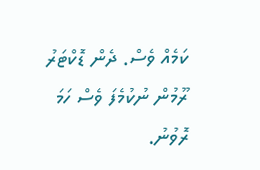ކަމެއް ވެސް. ދެން ޑޮކްޓަރު ރޫމުން ނުކުމެފަ ވެސް ހަމަ ރޮވުނު.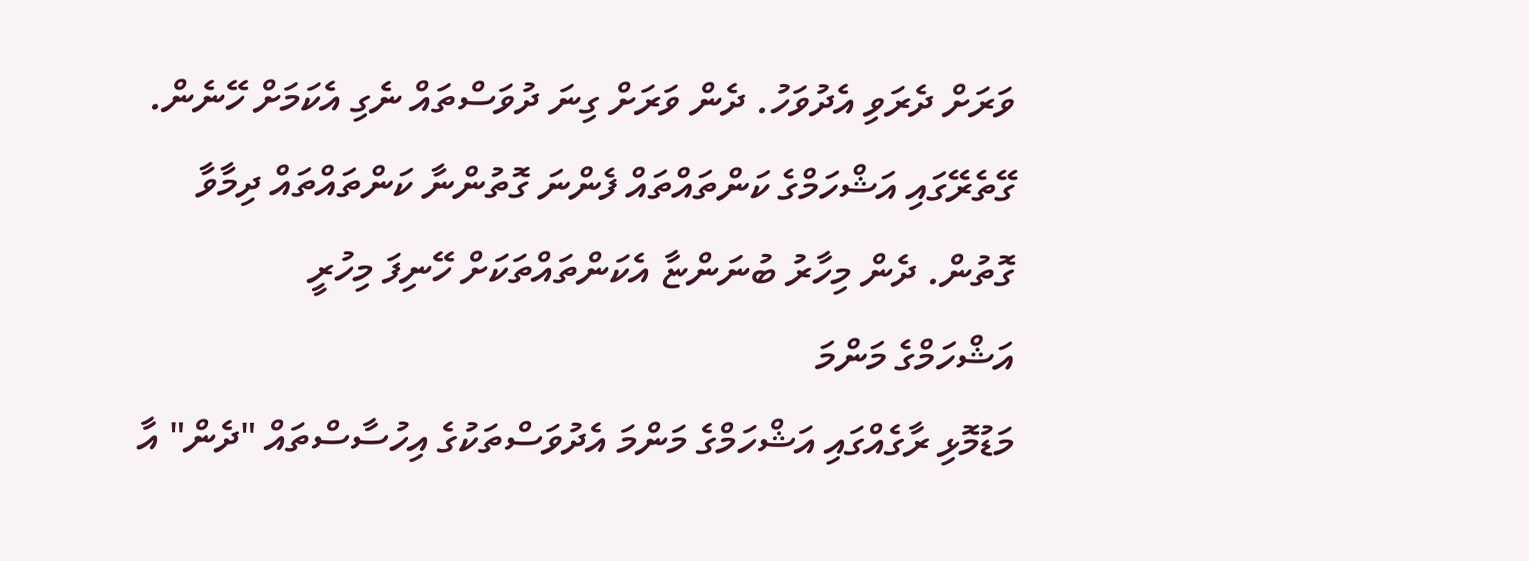ވަރަށް ދެރަވި އެދުވަހު. ދެން ވަރަށް ގިނަ ދުވަސްތައް ނެގި އެކަމަށް ހޭނެން. ގޭތެރޭގައި އަޝްހަމްގެ ކަންތައްތައް ފެންނަ ގޮތުންނާ ކަންތައްތައް ދިމާވާ ގޮތުން. ދެން މިހާރު ބުނަންޏާ އެކަންތައްތަކަށް ހޭނިފަ މިހުރީ
އަޝްހަމްގެ މަންމަ
މަޑުމޮޅި ރާގެއްގައި އަޝްހަމްގެ މަންމަ އެދުވަސްތަކުގެ އިހުސާސްތައް "ދެން" އާ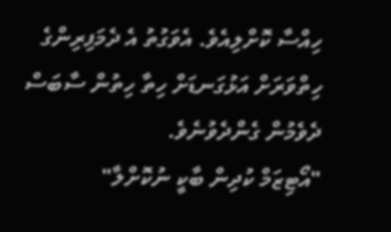ހިއްސާ ކޮށްލިއެވެ. އެވަގުތު އެ ދެމަފިރިންގެ ހިތްވަރަށް އަޅުގަނޑަށް ހިތާ ހިތުން ސާބަސް ދެވެމުން ގެންދެވުނެވެ.
"އޯޓިޒަމް ކުދިން ބާކީ ނުކޮށްލާ"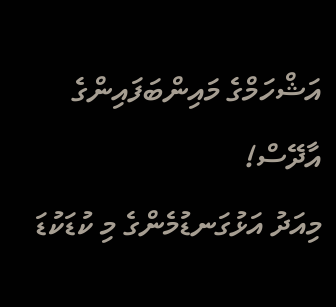އަޝްހަމްގެ މައިންބަފައިންގެ އާދޭސް!
މިއަދު އަޅުގަނޑުމެންގެ މި ކުޑަކުޑަ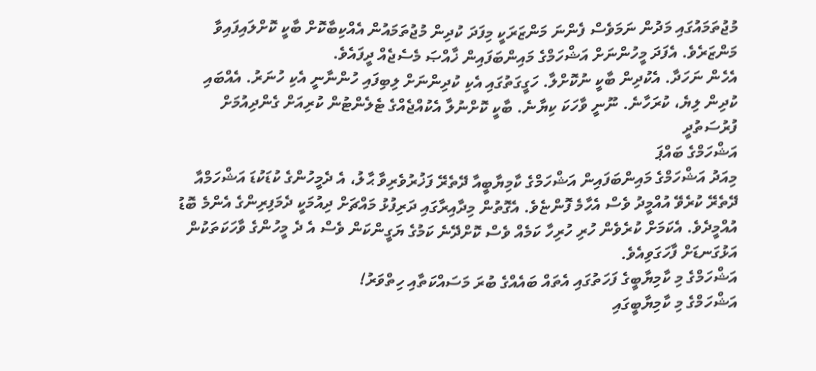މުޖުތަމައުގައި މަދުން ނަމަވެސް ފެންނަ މަންޒަރަކީ މިފަދަ ކުދިން މުޖުތަމައުން އެއްކިބާކޮށް ބާކީ ކޮށްލައިފައިވާ މަންޒަރެވެ. އެފަދަ މީހުންނަށް އަޝްހަމްގެ މައިންބަފައިން ޚާއްޞަ މެސެޖެއް ދީފައެވެ.
އެހެން ނަހަދާ. އެކުދިން ބާކީ ނުކޮށްލާ. ހަގީގަތުގައި އެކި ކުދިންނަށް ލިބިފައި ހުންނާނީ އެކި ހުނަރު. އެއްބައި ކުދިން ލިޔެ، ކުރަހާނެ. ނޫނީ ވާހަކަ ކިޔާނެ. ބާކީ ކޮށްނުލާ އެކުއްޖެއްގެ ޓެލެންޓުން ކުރިއަށް ގެންދިއުމަށް ފުރުސަތުދީ
އަޝްހަމްގެ ބައްޕަ
މިއަދު އަޝްހަމްގެ މައިންބަފައިން އަޝްހަމްގެ ކާމިޔާބީއާ ދޭތެރޭ ފަޚުރުވެރިވާ ޙާލު، އެ ދެމީހުންގެ ކުޑަކުޑަ އަޝްހަމްއާ ދޭތެރޭ ކުރެވޭ އުއްމީދު ވެސް އެހާމެ ފޮންޏެވެ. އެގޮތުން މިދާއިރާގައި ދަރިފުޅު މައްޗަށް ދިއުމަކީ ދެމަފިރިންގެ އެންމެ ބޮޑު އުއްމީދެވެ. އެކަމަށް ކުރެވެން ހުރި ހުރިހާ ކަމެއް ވެސް ކޮށްދޭނެ ކަމުގެ ޔަގީންކަން ވެސް އެ ދެ މީހުންގެ ވާހަކަތަކުން އަޅުގަނޑަށް ފާހަގަވިއެވެ.
އަޝްހަމްގެ މި ކާމިޔާބީގެ ފަހަތުގައި އެތައް ބައެއްގެ ބުރަ މަސައްކަތާއި ހިތްވަރު!
އަޝްހަމްގެ މި ކާމިޔާބީގައި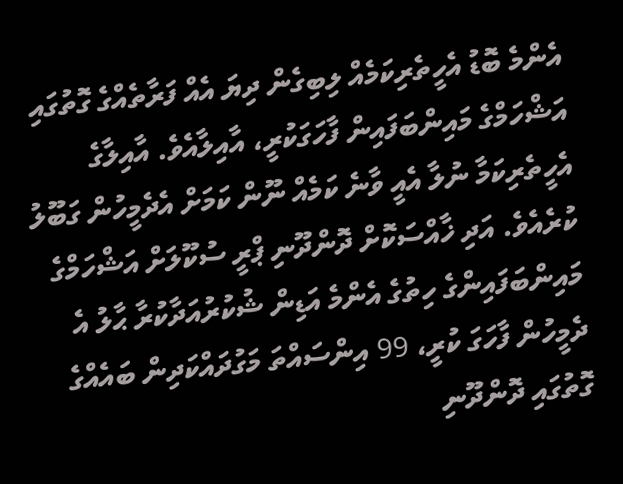އެންމެ ބޮޑު އެހީތެރިކަމެއް ލިބިގެން ދިޔަ އެއް ފަރާތެއްގެ ގޮތުގައި އަޝްހަމްގެ މައިންބަފައިން ފާހަގަކުރީ، އާއިލާއެވެ. އާއިލާގެ އެހީތެރިކަމާ ނުލާ އެއީ ވާނެ ކަމެއް ނޫން ކަމަށް އެދެމީހުން ގަބޫލު ކުރެއެވެ. އަދި ޚާއްސަކޮށް ދޮންދޫނި ޕްރީ ސުކޫލަށް އަޝްހަމްގެ މައިންބަފައިންގެ ހިތުގެ އެންމެ އަޑިން ޝުކުރުއަދާކުރާ ޙާލު އެ ދެމީހުން ފާހަގަ ކުރީ، 99 އިންސައްތަ މަގުދައްކަދިން ބައެއްގެ ގޮތުގައި ދޮންދޫނި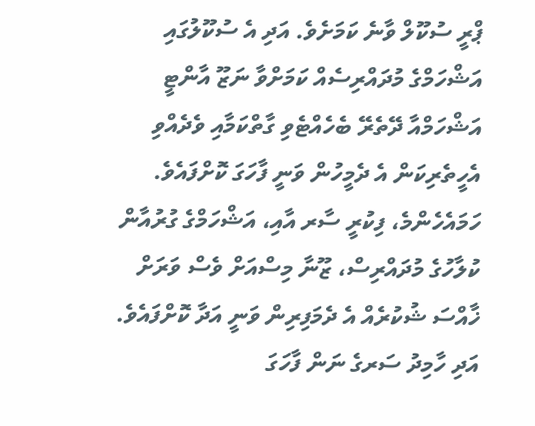ޕްރީ ސުކޫލް ވާނެ ކަމަށެވެ. އަދި އެ ސުކޫލުގައި އަޝްހަމްގެ މުދައްރިސެއް ކަމަށްވާ ނަޒޫ އާންޓީ އަޝްހަމްއާ ދޭތެރޭ ބެހެއްޓެވި ގާތްކަމާއި ވެދެއްވި އެހީތެރިކަން އެ ދެމީހުން ވަނީ ފާހަގަ ކޮށްފައެވެ.
ހަމައެހެންމެ، ފިކުރީ ސާރ އާއި، އަޝްހަމްގެ ގުރުއާން ކުލާހުގެ މުދައްރިސް، ޒޫނާ މިސްއަށް ވެސް ވަރަށް ޚާއްސަ ޝުކުރެއް އެ ދެމަފިރިން ވަނީ އަދާ ކޮށްފައެވެ. އަދި ހާމިދު ސަރގެ ނަން ފާހަގަ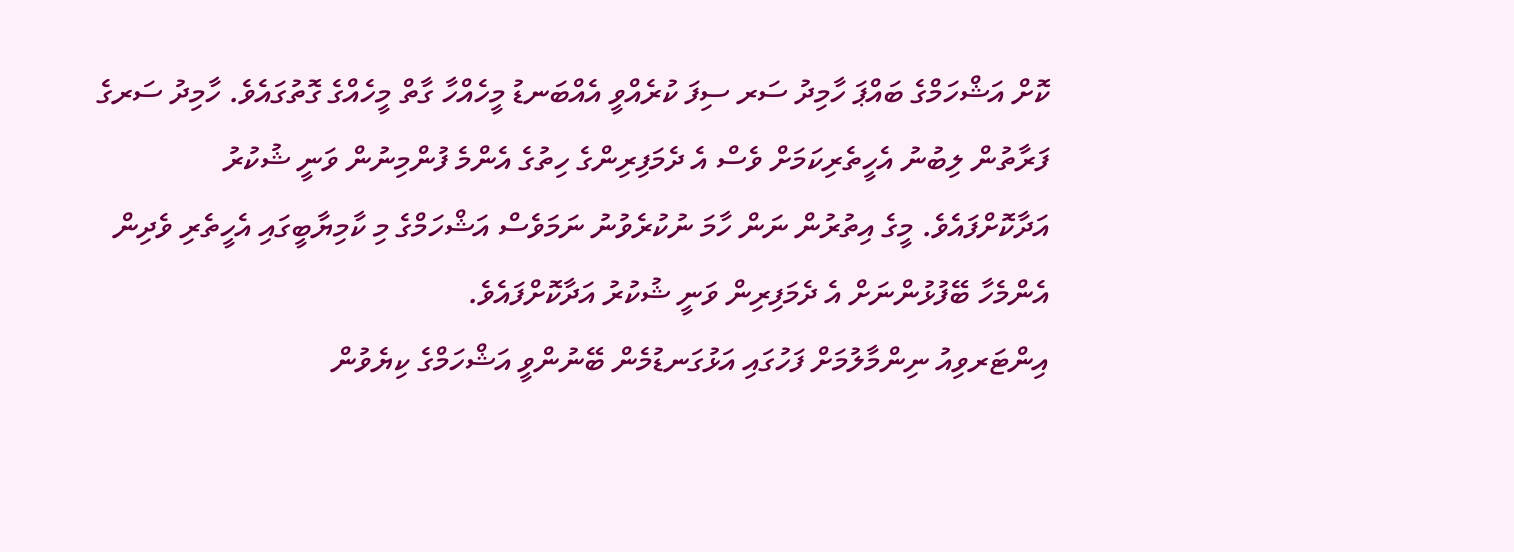ކޮށް އަޝްހަމްގެ ބައްޕަ ހާމިދު ސަރ ސިފަ ކުރެއްވީ އެއްބަނޑު މީހެއްހާ ގާތް މީހެއްގެ ގޮތުގައެވެ. ހާމިދު ސަރގެ ފަރާތުން ލިބުނު އެހީތެރިކަމަށް ވެސް އެ ދެމަފިރިންގެ ހިތުގެ އެންމެ ފުންމިނުން ވަނީ ޝުކުރު އަދާކޮށްފައެވެ. މީގެ އިތުރުން ނަން ހާމަ ނުކުރެވުނު ނަމަވެސް އަޝްހަމްގެ މި ކާމިޔާބީގައި އެހީތެރި ވެދިން އެންމެހާ ބޭފުޅުންނަށް އެ ދެމަފިރިން ވަނީ ޝުކުރު އަދާކޮށްފައެވެ.
އިންޓަރވިއު ނިންމާލުމަށް ފަހުގައި އަޅުގަނޑުމެން ބޭނުންވީ އަޝްހަމްގެ ކިޔެވުން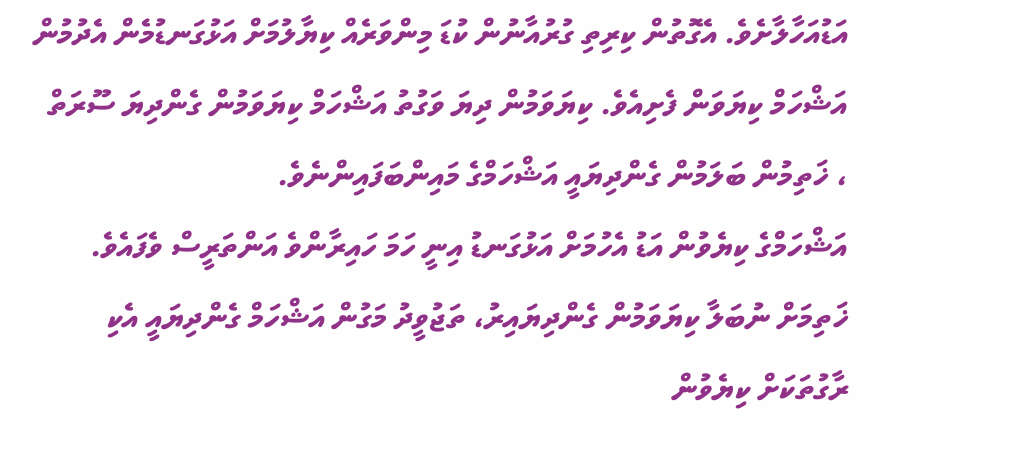އަޑުއަހާލާށެވެ. އެގޮތުން ކިރިތި ގުރުއާނުން ކުޑަ މިންވަރެއް ކިޔާލުމަށް އަޅުގަނޑުމެން އެދުމުން އަޝްހަމް ކިޔަވަން ފެށިއެވެ. ކިޔަވަމުން ދިޔަ ވަގުތު އަޝްހަމް ކިޔަވަމުން ގެންދިޔަ ސޫރަތް ، ޚަތިމުން ބަލަމުން ގެންދިޔައީ އަޝްހަމްގެ މައިންބަފައިންނެވެ.
އަޝްހަމްގެ ކިޔެވުން އަޑު އެހުމަށް އަޅުގަނޑު އިނީ ހަމަ ހައިރާންވެ އަންތަރީސް ވެފައެވެ. ޚަތިމަށް ނުބަލާ ކިޔަވަމުން ގެންދިޔައިރު، ތަޖުވީދު މަގުން އަޝްހަމް ގެންދިޔައީ އެކި ރާގުތަކަށް ކިޔެވުން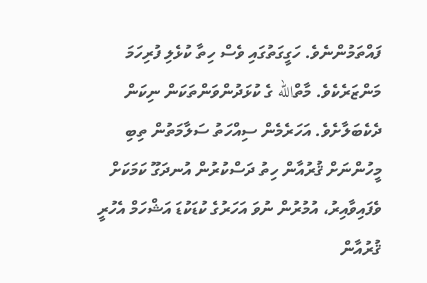ފައްތަމުންނެވެ. ހަގީގަތުގައި ވެސް ހިތާ ކުޅެލި ފުރިހަމަ މަންޒަރެކެވެ. މާތްالله ގެ ކުޅަދުންވަންތަކަން ނިކަން ދެކެބަލާށެވެ. އަހަރެމެން ސިއްހަތު ސަލާމަތުން ތިބި މީހުންނަށް ޤުރުއާން ހިތު ދަސްކުރުން އުނދަގޫ ކަމަކަށް ވެފައިވާއިރު، އުމުރުން ނުވަ އަހަރުގެ ކުޑަކުޑަ އަޝްހަމް އެހުރީ ޤުރުއާން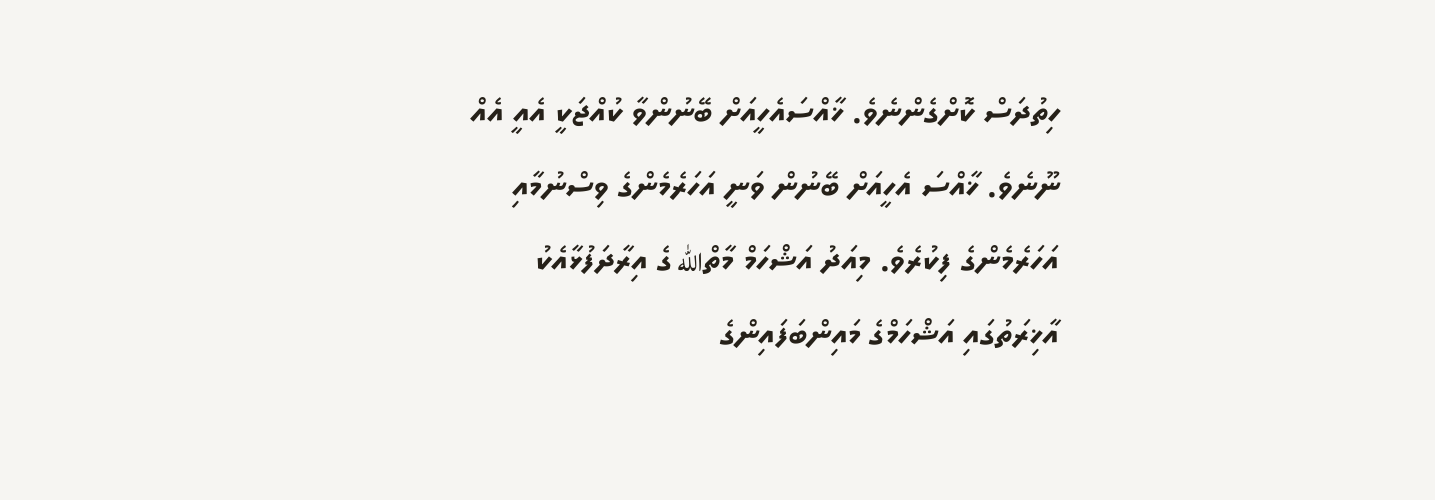ހިތުދަސް ކޮށްގެންނެވެ. ޚާއްސައެހީއަށް ބޭނުންވާ ކުއްޖަކީ އެއީ އެއް ނޫނެވެ. ޚާއްސަ އެހީއަށް ބޭނުން ވަނީ އަހަރެމެންގެ ވިސްނުމާއި އަހަރެމެންގެ ފިކުރެވެ. މިއަދު އަޝްހަމް މާތްالله ގެ އިރާދަފުޅާއެކު އާޚިރަތުގައި އަޝްހަމްގެ މައިންބަފައިންގެ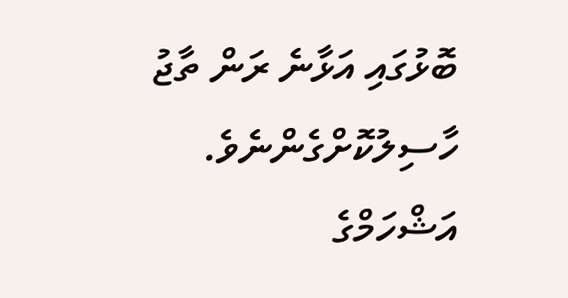ބޮޅުގައި އަޅާނެ ރަން ތާޖު ހާސިލުކޮށްގެންނެވެ. އަޝްހަމްގެ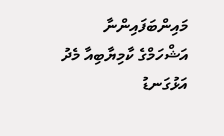މައިންބަފައިންނާ އަޝްހަމްގެ ކާމިޔާބިއާ މެދު އަޅުގަނޑު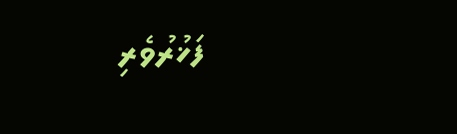ފަޚުރުވެރި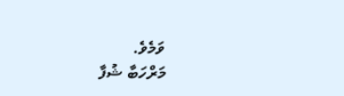ވަމެވެ.
މަރްހަބާ ޝުފާ